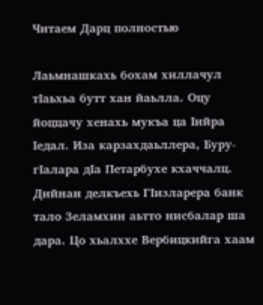Читаем Дарц полностью

Лаьмнашкахь бохам хиллачул тIaьxьa бутт хан йаьлла. Оцу йоццачу хенахь мукъа ца Iийра Iедал. Иза карзахдаьллера, Буру-гIалара дIа Петарбухе кхаччалц. Дийнан делкъехь ГIизларера банк тало Зеламхин аьтто нисбалар ша дара. Цо хьалххе Вербицкийга хаам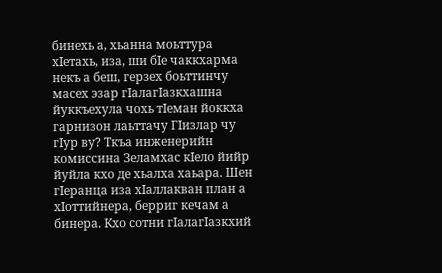бинехь а, хьанна моьттура хIетахь, иза, ши бIе чаккхарма некъ а беш, герзех боьттинчу масех эзар гIалагIазкхашна йуккъехула чохь тIеман йоккха гарнизон лаьттачу ГIизлар чу гIур ву? Ткъа инженерийн комиссина Зеламхас кIело йийр йуйла кхо де хьалха хаьара. Шен гIеранца иза хIаллакван план а хIоттийнера, берриг кечам а бинера. Кхо сотни гIалагIазкхий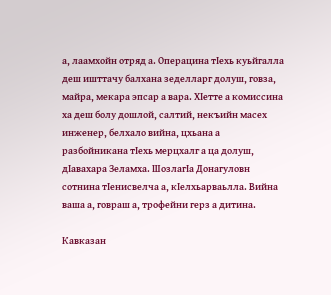а, лаамхойн отряд а. Операцина тIехь куьйгалла деш ишттачу балхана зеделларг долуш, говза, майра, мекара эпсар а вара. ХIетте а комиссина ха деш болу дошлой, салтий, некъийн масех инженер, белхало вийна, цхьана а разбойникана тIехь мерцхалг а ца долуш, дIавахара Зеламха. ШозлагIа Донагуловн сотнина тIенисвелча а, кIелхьарваьлла. Вийна ваша а, говраш а, трофейни герз а дитина.

Кавказан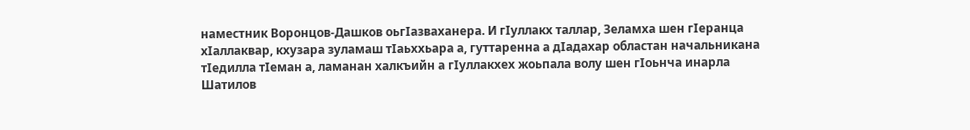наместник Воронцов-Дашков оьгIазваханера. И гIуллакх таллар, Зеламха шен гIеранца хIаллаквар, кхузара зуламаш тIаьххьара а, гуттаренна а дIадахар областан начальникана тIедилла тIеман а, ламанан халкъийн а гIуллакхех жоьпала волу шен гIоьнча инарла Шатилов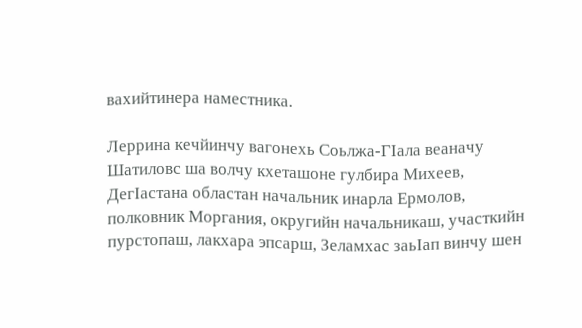вахийтинера наместника.

Леррина кечйинчу вагонехь Соьлжа-ГIала веаначу Шатиловс ша волчу кхеташоне гулбира Михеев, ДегIастана областан начальник инарла Ермолов, полковник Моргания, округийн начальникаш, участкийн пурстопаш, лакхара эпсарш, Зеламхас заьIап винчу шен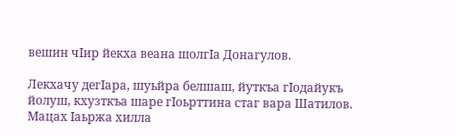вешин чIир йекха веана шолгIа Донагулов.

Лекхачу дегIара, шуьйра белшаш, йуткъа гIодайукъ йолуш, кхузткъа шаре гIоьрттина стаг вара Шатилов. Мацах Iаьржа хилла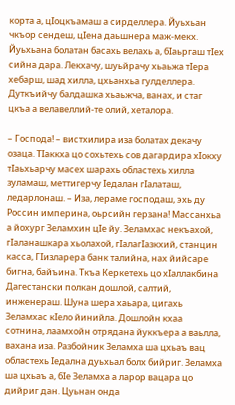корта а, цIоцкъамаш а сирделлера. Йуьхьан чкъор сендеш, цIена даьшнера маж-мекх. Йуьхьана болатан басахь велахь а, бIаьргаш тIех сийна дара. Лекхачу, шуьйрачу хьаьжа тIера хебарш, шад хилла, цхьанхьа гулделлера. Дуткъийчу балдашка хьаьжча, ванах, и стаг цкъа а велавеллий-те олий, хеталора.

– Господа! – вистхилира иза болатах декачу озаца. ТIаккха цо сохьтехь сов дагардира хIокху тIаьхьарчу масех шарахь областехь хилла зуламаш, меттигерчу Iедалан гIалаташ, ледарлонаш. – Иза, лераме господаш, эхь ду Россин империна, оьрсийн герзана! Массанхьа а йохург Зеламхин цIе йу. Зеламхас некъахой, гIаланашкара хьолахой, гIалагIазкхий, станцин касса, ГIизларера банк талийна, нах йийсаре бигна, байъина. Ткъа Керкетехь цо хIаллакбина Дагестански полкан дошлой, салтий, инженераш. Шуна шера хаьара, цигахь Зеламхас кIело йинийла. Дошлойн кхаа сотнина, лаамхойн отрядана йуккъера а ваьлла, вахана иза. Разбойник Зеламха ша цхьаъ вац областехь Iедална дуьхьал болх бийриг. Зеламха ша цхьаъ а, бIе Зеламха а ларор вацара цо дийриг дан. Цуьнан онда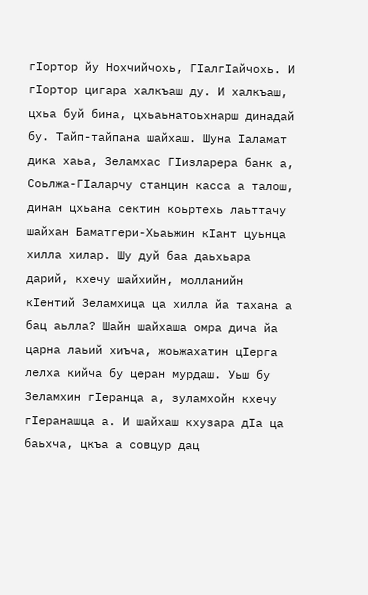гIортор йу Нохчийчохь, ГIалгIайчохь. И гIортор цигара халкъаш ду. И халкъаш, цхьа буй бина, цхьаьнатоьхнарш динадай бу. Тайп-тайпана шайхаш. Шуна Iаламат дика хаьа, Зеламхас ГIизларера банк а, Соьлжа-ГIаларчу станцин касса а талош, динан цхьана сектин коьртехь лаьттачу шайхан Баматгери-Хьаьжин кIант цуьнца хилла хилар. Шу дуй баа даьхьара дарий, кхечу шайхийн, молланийн кIентий Зеламхица ца хилла йа тахана а бац аьлла? Шайн шайхаша омра дича йа царна лаьий хиъча, жоьжахатин цIерга лелха кийча бу церан мурдаш. Уьш бу Зеламхин гIеранца а, зуламхойн кхечу гIeранашца а. И шайхаш кхузара дIа ца баьхча, цкъа а совцур дац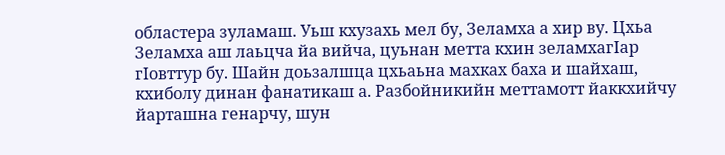областера зуламаш. Уьш кхузахь мел бу, Зеламха а хир ву. Цхьа Зеламха аш лаьцча йа вийча, цуьнан метта кхин зеламхагIар гIовттур бу. Шайн доьзалшца цхьаьна махках баха и шайхаш, кхиболу динан фанатикаш а. Разбойникийн меттамотт йаккхийчу йарташна генарчу, шун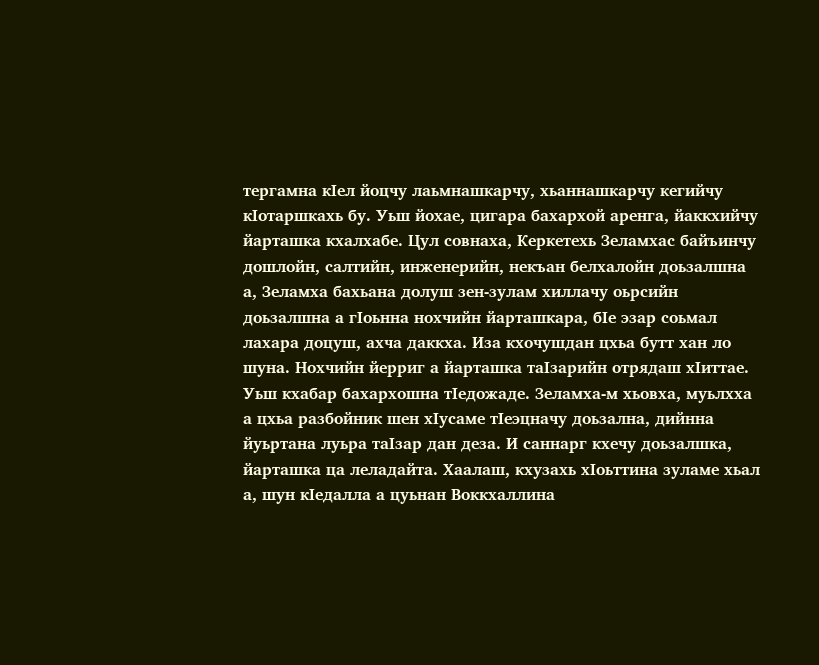тергамна кIел йоцчу лаьмнашкарчу, хьаннашкарчу кегийчу кIотаршкахь бу. Уьш йохае, цигара бахархой аренга, йаккхийчу йарташка кхалхабе. Цул совнаха, Керкетехь Зеламхас байъинчу дошлойн, салтийн, инженерийн, некъан белхалойн доьзалшна а, Зеламха бахьана долуш зен-зулам хиллачу оьрсийн доьзалшна а гIоьнна нохчийн йарташкара, бIе эзар соьмал лахара доцуш, ахча даккха. Иза кхочушдан цхьа бутт хан ло шуна. Нохчийн йерриг а йарташка таIзарийн отрядаш хIиттае. Уьш кхабар бахархошна тIедожаде. Зеламха-м хьовха, муьлхха а цхьа разбойник шен хIусаме тIеэцначу доьзална, дийнна йуьртана луьра таIзар дан деза. И саннарг кхечу доьзалшка, йарташка ца леладайта. Хаалаш, кхузахь хIоьттина зуламе хьал а, шун кIедалла а цуьнан Воккхаллина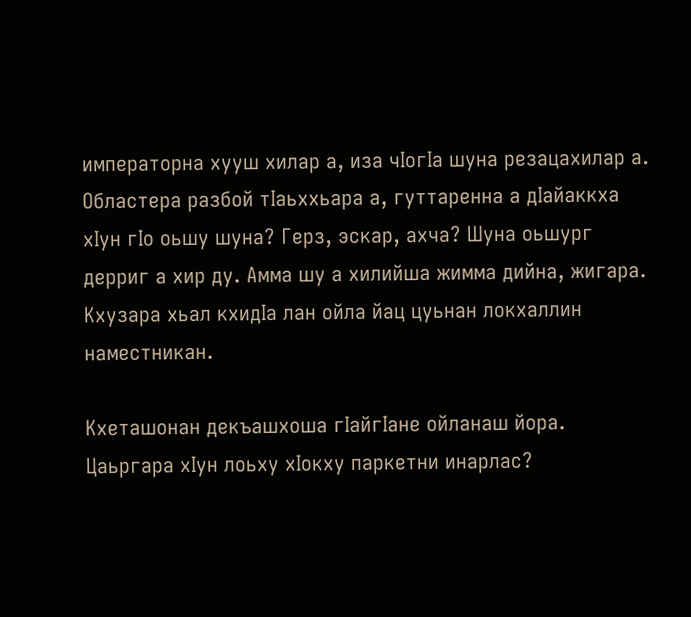императорна хууш хилар а, иза чIогIа шуна резацахилар а. Областера разбой тIаьххьара а, гуттаренна а дIайаккха хIун гIo оьшу шуна? Герз, эскар, ахча? Шуна оьшург дерриг а хир ду. Амма шу а хилийша жимма дийна, жигара. Кхузара хьал кхидIа лан ойла йац цуьнан локхаллин наместникан.

Кхеташонан декъашхоша гIайгIане ойланаш йора. Цаьргара хIун лоьху хIокху паркетни инарлас?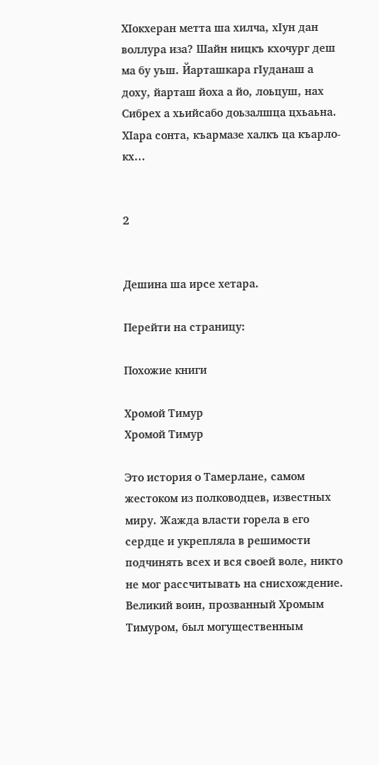ХIокхеран метта ша хилча, хIун дан воллура иза? Шайн ницкъ кхочург деш ма бу уьш. Йарташкара гIуданаш а доху, йарташ йоха а йо, лоьцуш, нах Сибрех а хьийсабо доьзалшца цхьаьна. ХIара сонта, къармазе халкъ ца къарло-кх…


2


Дешина ша ирсе хетара.

Перейти на страницу:

Похожие книги

Хромой Тимур
Хромой Тимур

Это история о Тамерлане, самом жестоком из полководцев, известных миру. Жажда власти горела в его сердце и укрепляла в решимости подчинять всех и вся своей воле, никто не мог рассчитывать на снисхождение. Великий воин, прозванный Хромым Тимуром, был могущественным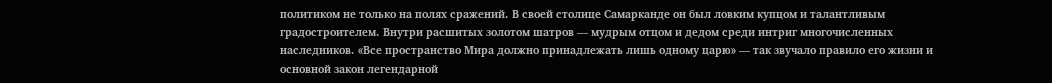политиком не только на полях сражений. В своей столице Самарканде он был ловким купцом и талантливым градостроителем. Внутри расшитых золотом шатров — мудрым отцом и дедом среди интриг многочисленных наследников. «Все пространство Мира должно принадлежать лишь одному царю» — так звучало правило его жизни и основной закон легендарной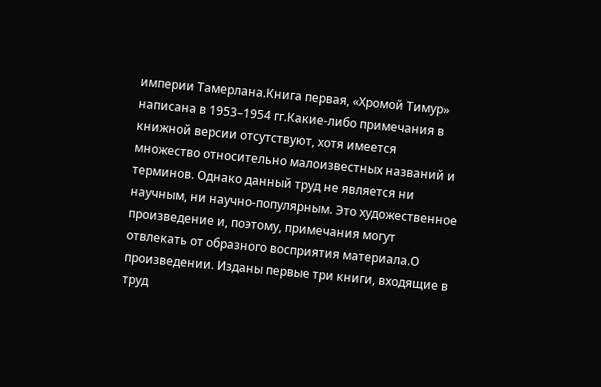империи Тамерлана.Книга первая, «Хромой Тимур» написана в 1953–1954 гг.Какие-либо примечания в книжной версии отсутствуют, хотя имеется множество относительно малоизвестных названий и терминов. Однако данный труд не является ни научным, ни научно-популярным. Это художественное произведение и, поэтому, примечания могут отвлекать от образного восприятия материала.О произведении. Изданы первые три книги, входящие в труд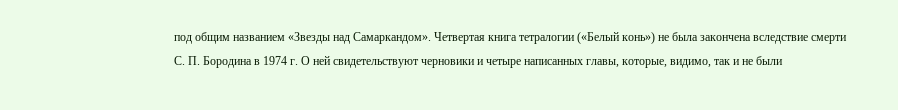под общим названием «Звезды над Самаркандом». Четвертая книга тетралогии («Белый конь») не была закончена вследствие смерти С. П. Бородина в 1974 г. О ней свидетельствуют черновики и четыре написанных главы, которые, видимо, так и не были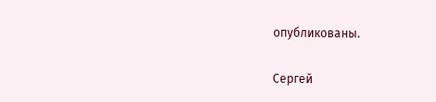опубликованы.

Сергей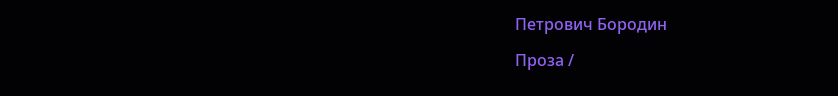Петрович Бородин

Проза /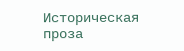Историческая проза